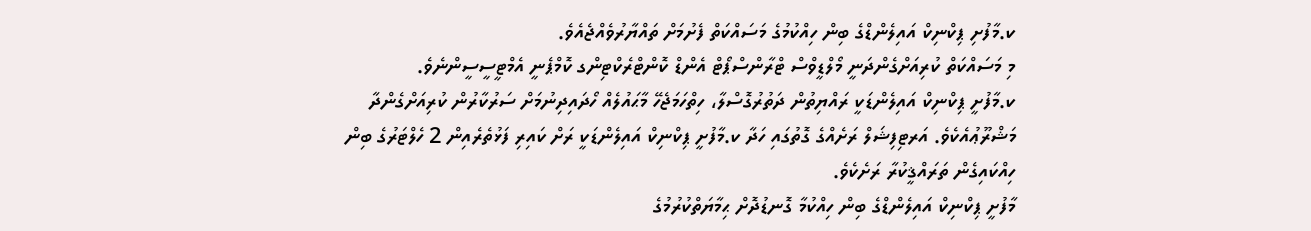ކ.މާފުށި ޕިކްނިކް އައިލެންޑްގެ ބިން ހިއްކުމުގެ މަސައްކަތް ފެށުމަށް ތައްޔާރުވެއްޖެއެވެ.
މި މަސައްކަތް ކުރިއަށްގެންދަނީ މޯލްޑީވްސް ޓްރާންސްޕޯޓް އެންޑް ކޮންޓްރެކްޓިންގ ކޮމްޕެނީ އެމްޓީސީސީންނެވެ.
ކ.މާފުށީ ޕިކްނިކް އައިލެންޑަކީ ރައްޔިތުން ދަތުރުގޮސްލާ، ހިތްހަމަޖެހޭ މާޙައުލެއް ހޯދައިދިނުމަށް ސަރުކާރުން ކުރިއަށްގެންދާ މަޝްރޫޢުއެކެވެ. އަރޓިފިޝަލް ރަށެއްގެ ގޮތުގައި ހަދާ ކ.މާފުށީ ޕިކްނިކް އައިލެންޑަކީ ރަށް ކައިރި ފަޅުތެރެއިން 2 ހެލްޓަރުގެ ބިން ހިއްކައިގެން ތަރައްޤީކުރާ ރަށެކެވެ.
މާފުށީ ޕިކްނިކް އައިލެންޑްގެ ބިން ހިއްކުމާ ގޮނޑުދޮށް ޙިމާޔަތްކުރުމުގެ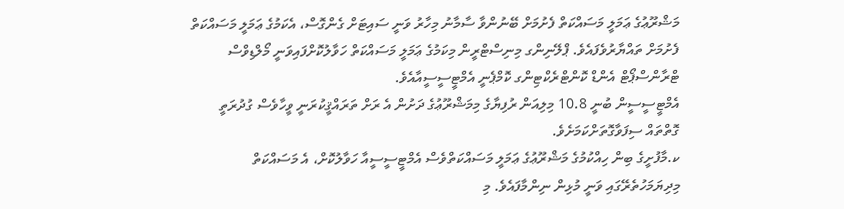މަޝްރޫޢުގެ ޢަމަލީ މަސައްކަތް ފެށުމަށް ބޭނުންވާ ސާމާނު މިހާރު ވަނީ ސައިޓަށް ގެންގޮސް، އެކަމުގެ ޢަމަލީ މަސައްކަތް ފެށުމަށް ތައްޔާރުވެފައެވެ. ޕްލޭނިންގ މިނިސްޓްރީން މިކަމުގެ ޢަމަލީ މަސައްކަތް ހަވާލުކޮށްފައިވަނީ މޯލްޑިވްސް ޓްރާންސްޕޯޓް އެންޑް ކޮންޓްރެކްޓިންގ ކޮމްޕެނީ އެމްޓީސީސީއާއެވެ.
އެމްޓީސީސީން ބުނީ 10.8 މިލިއަން ރުފިޔާގެ މިމަޝްރޫޢުގެ ދަށުން އެ ރަށް ތަރައްޤީކުރަނީ ވީހާވެސް ގުދުރަތީ ގޮތްތައް ސިފަވާގޮތަށްކަމަށެވެ.
ކ.މާފުށީގެ ބިން ހިއްކުމުގެ މަޝްރޫޢުގެ ޢަމަލީ މަސައްކަތްވެސް އެމްޓީސީސީއާ ހަވާލުކޮށް، އެ މަސައްކަތް މިދިޔަމަހުތެރޭގައި ވަނީ މުޅިން ނިންމާފައެވެ. މި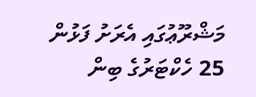މަޝްރޫޢުގައި އެރަށު ފަޅުން 25 ހެކްޓަރުގެ ބިން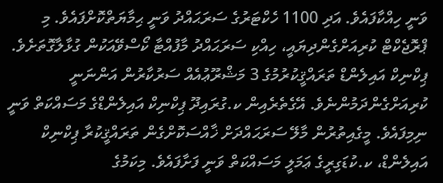ވަނީ ހިއްކާފައެވެ. އަދި 1100 ހެކްޓަރުގެ ސަރަޙައްދު ވަނީ ޙިމާޔަތްކޮށްފައެވެ. މި ޕްރޮޖެކްޓް ކުރިއަށްގެންދިޔައީ، ހިއްކި ސަރަޙައްދު މާފުއްޓާ ކޯސްވޭއަކުން ގުޅާލާގޮތަށެވެ.
ޕިކްނިކް އައިލެންޑް ތަރައްޤީކުރުމުގެ 3 މަޝްރޫޢުއެއް ސަރުކާރުން އަންނަނީ ކުރިއަށްގެންދަމުންނެވެ. އޭގެތެރެއިން ކ.ގުރައިދޫ ޕިކްނިކް އައިލެންޑްގެ މަސައްކަތް ވަނީ ނިމިފައެވެ. މީގެއިތުރުން މާލޭ ސަރަޙައްދަށް ޚާއްސަކޮށްގެން ތަރައްޤީކުރާ ޕިކްނިކް އައިލެންޑް، ކ.ކުޑަގިރީގެ ޢަމަލީ މަސައްކަތް ވަނީ ފަށާފައެވެ. މިކަމުގެ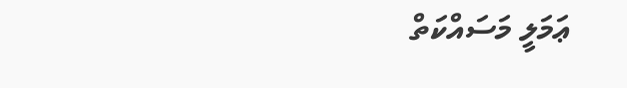ޢަމަލީ މަސައްކަތް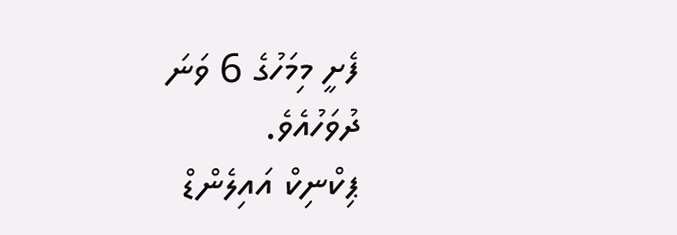ފެށީ މިމަހުގެ 6 ވަނަ ދުވަހުއެވެ.
ޕިކްނިކް އައިލެންޑް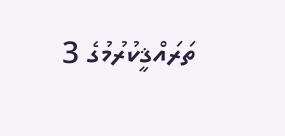ތަރައްޤީކުރުމުގެ 3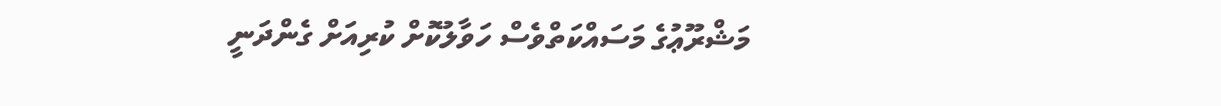މަޝްރޫޢުގެ މަސައްކަތްވެސް ހަވާލުކޮށް ކުރިއަށް ގެންދަނީ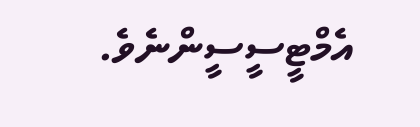އެމްޓީސީސީންނެވެ.